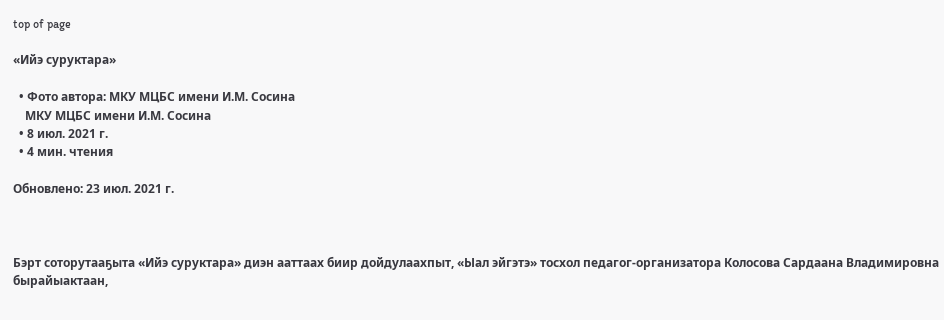top of page

«Ийэ суруктара»

  • Фото автора: МКУ МЦБС имени И.М. Сосина
    МКУ МЦБС имени И.М. Сосина
  • 8 июл. 2021 г.
  • 4 мин. чтения

Обновлено: 23 июл. 2021 г.



Бэрт соторутааҕыта «Ийэ суруктара» диэн ааттаах биир дойдулаахпыт, «Ыал эйгэтэ» тосхол педагог-организатора Колосова Сардаана Владимировна бырайыактаан,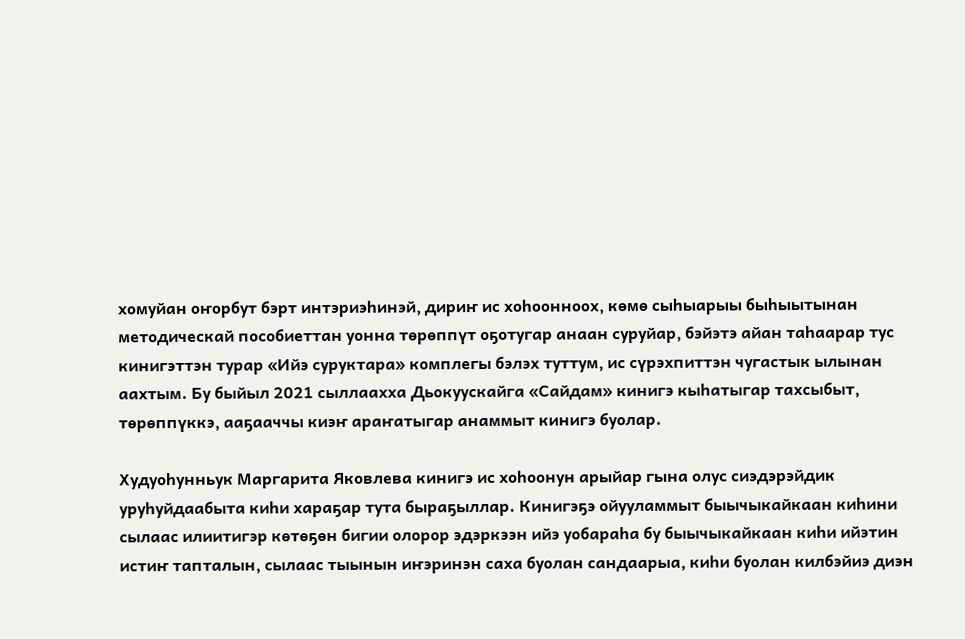хомуйан оҥорбут бэрт интэриэһинэй, дириҥ ис хоһоонноох, көмө сыһыарыы быһыытынан методическай пособиеттан уонна төрөппүт оҕотугар анаан суруйар, бэйэтэ айан таһаарар тус кинигэттэн турар «Ийэ суруктара» комплегы бэлэх туттум, ис сүрэхпиттэн чугастык ылынан аахтым. Бу быйыл 2021 сыллаахха Дьокуускайга «Сайдам» кинигэ кыһатыгар тахсыбыт, төрөппүккэ, ааҕааччы киэҥ араҥатыгар анаммыт кинигэ буолар.

Худуоһунньук Маргарита Яковлева кинигэ ис хоһоонун арыйар гына олус сиэдэрэйдик уруһуйдаабыта киһи хараҕар тута быраҕыллар. Кинигэҕэ ойууламмыт быычыкайкаан киһини сылаас илиитигэр көтөҕөн бигии олорор эдэркээн ийэ уобараһа бу быычыкайкаан киһи ийэтин истиҥ тапталын, сылаас тыынын иҥэринэн саха буолан сандаарыа, киһи буолан килбэйиэ диэн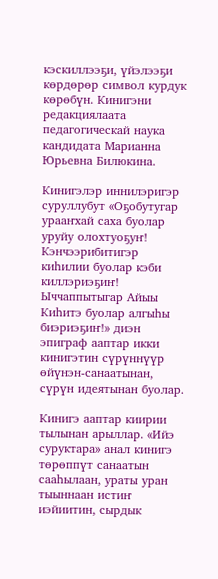кэскиллээҕи, үйэлээҕи көрдөрөр символ курдук көрөбүн. Кинигэни редакциялаата педагогическай наука кандидата Марианна Юрьевна Билюкина.

Кинигэлэр иннилэригэр суруллубут «Оҕобутугар урааҥхай саха буолар уруйу олохтуоҕуҥ! Кэнчээрибитигэр киһилии буолар кэби киллэриэҕиҥ! Ыччаппытыгар Айыы Киһитэ буолар алгыһы биэриэҕиҥ!» диэн эпиграф ааптар икки кинигэтин сүрүннүүр өйүнэн-санаатынан, сүрүн идеятынан буолар.

Кинигэ ааптар киирии тылынан арыллар. «Ийэ суруктара» анал кинигэ төрөппүт санаатын сааһылаан, ураты уран тыыннаан истиҥ иэйиитин, сырдык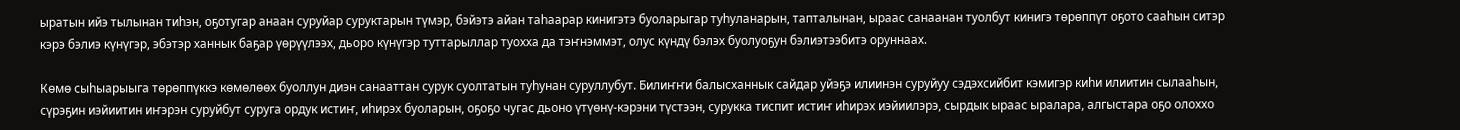ыратын ийэ тылынан тиһэн, оҕотугар анаан суруйар суруктарын түмэр, бэйэтэ айан таһаарар кинигэтэ буоларыгар туһуланарын, тапталынан, ыраас санаанан туолбут кинигэ төрөппүт оҕото сааһын ситэр кэрэ бэлиэ күнүгэр, эбэтэр ханнык баҕар үөрүүлээх, дьоро күнүгэр туттарыллар туохха да тэҥнэммэт, олус күндү бэлэх буолуоҕун бэлиэтээбитэ оруннаах.

Көмө сыһыарыыга төрөппүккэ көмөлөөх буоллун диэн санааттан сурук суолтатын туһунан суруллубут. Билиҥҥи балысханнык сайдар уйэҕэ илиинэн суруйуу сэдэхсийбит кэмигэр киһи илиитин сылааһын, сүрэҕин иэйиитин иҥэрэн суруйбут суруга ордук истиҥ, иһирэх буоларын, оҕоҕо чугас дьоно үтүөнү-кэрэни түстээн, сурукка тиспит истиҥ иһирэх иэйиилэрэ, сырдык ыраас ыралара, алгыстара оҕо олоххо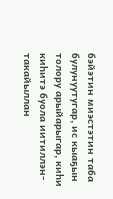бэйэтин миэстэтин таба булунуутугар, ис кыаҕын толору арыйарыгар, киһи киһитэ буола иитиллэн-такайыллан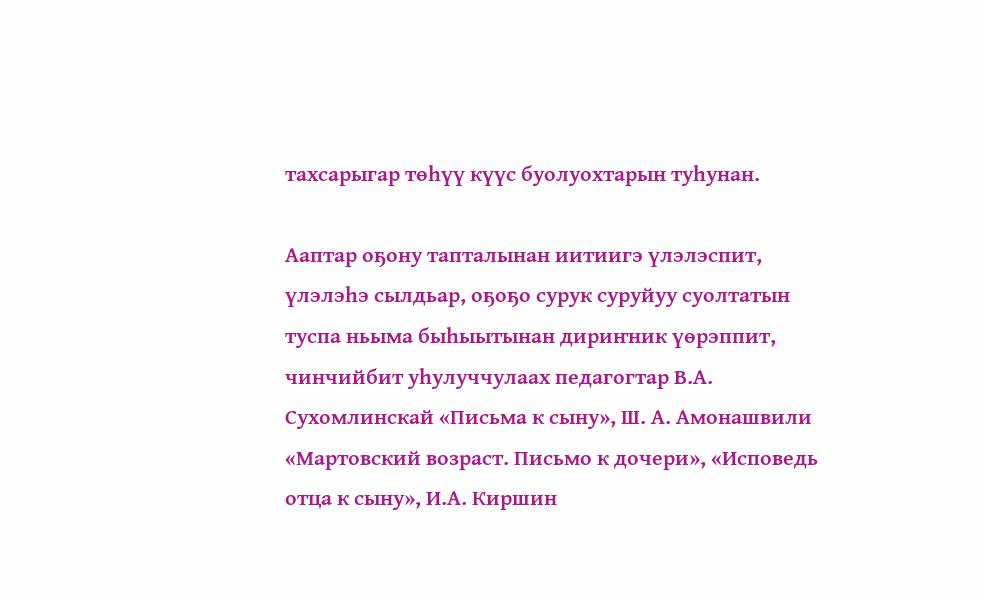тахсарыгар төһүү күүс буолуохтарын туһунан.

Ааптар оҕону тапталынан иитиигэ үлэлэспит, үлэлэһэ сылдьар, оҕоҕо сурук суруйуу суолтатын туспа ньыма быһыытынан дириҥник үөрэппит, чинчийбит уһулуччулаах педагогтар В.А. Сухомлинскай «Письма к сыну», Ш. А. Амонашвили «Мартовский возраст. Письмо к дочери», «Исповедь отца к сыну», И.А. Киршин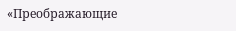«Преображающие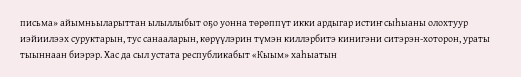письма» айымньыларыттан ылыллыбыт оҕо уонна төрөппүт икки ардыгар истиҥ сыһыаны олохтуур иэйиилээх суруктарын, тус санааларын, көрүүлэрин түмэн киллэрбитэ кинигэни ситэрэн-хоторон, ураты тыыннаан биэрэр. Хас да сыл устата республикабыт «Кыым» хаһыатын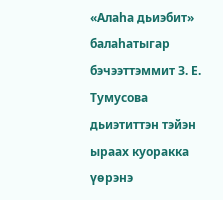«Алаһа дьиэбит» балаһатыгар бэчээттэммит З. Е. Тумусова дьиэтиттэн тэйэн ыраах куоракка үөрэнэ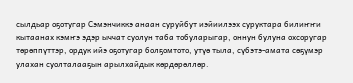сылдьар оҕотугар Сэмэнчиккэ анаан суруйбут иэйиилээх суруктара билиҥҥи кытаанах кэмҥэ эдэр ыччат суолун таба тобуларыгар, оннун булуна охсоругар төрөппүттэр, ордук ийэ оҕотугар болҕомтото, утүө тыла, сүбэтэ-амата сөҕүмэр улахан суолталааҕын арылхайдык көрдөрөллөр.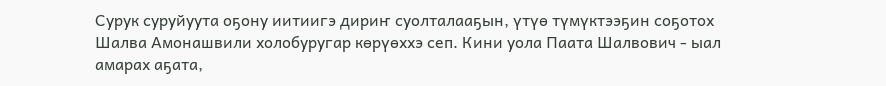Сурук суруйуута оҕону иитиигэ дириҥ суолталааҕын, үтүө түмүктээҕин соҕотох Шалва Амонашвили холобуругар көрүөххэ сеп. Кини уола Паата Шалвович - ыал амарах аҕата,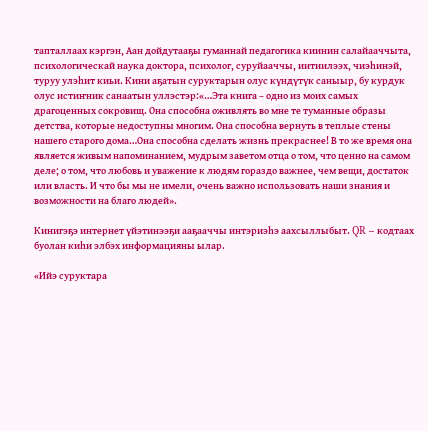тапталлаах кэргэн, Аан дойдутааҕы гуманнай педагогика киинин салайааччыта, психологическай наука доктора, психолог, суруйааччы, иитиилээх, чиэһинэй, туруу улэһит киьи. Кини аҕатын суруктарын олус күндүтүк саныыр, бу курдук олус истиҥник санаатын уллэстэр:«…Эта книга – одно из моих самых драгоценных сокровищ. Она способна оживлять во мне те туманные образы детства, которые недоступны многим. Она способна вернуть в теплые стены нашего старого дома…Она способна сделать жизнь прекраснее! В то же время она является живым напоминанием, мудрым заветом отца о том, что ценно на самом деле; о том, что любовь и уважение к людям гораздо важнее, чем вещи, достаток или власть. И что бы мы не имели, очень важно использовать наши знания и возможности на благо людей».

Кинигэҕэ интернет үйэтинээҕи ааҕааччы интэриэһэ аахсыллыбыт. QR – кодтаах буолан киһи элбэх информацияны ылар.

«Ийэ суруктара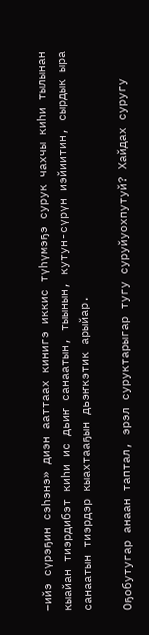–ийэ сүрэҕин сэһэнэ» диэн ааттаах кинигэ иккис түһүмэҕэ сурук чахчы киһи тылынан кыайан тиэрдибэт киһи ис дьиҥ санаатын, тыынын, кутун-сүрүн иэйиитин, сырдык ыра санаатын тиэрдэр кыахтааҕын дьэҥкэтик арыйар.

Оҕобутугар анаан таптал, эрэл суруктарыгар тугу суруйуохпутуй? Хайдах суругу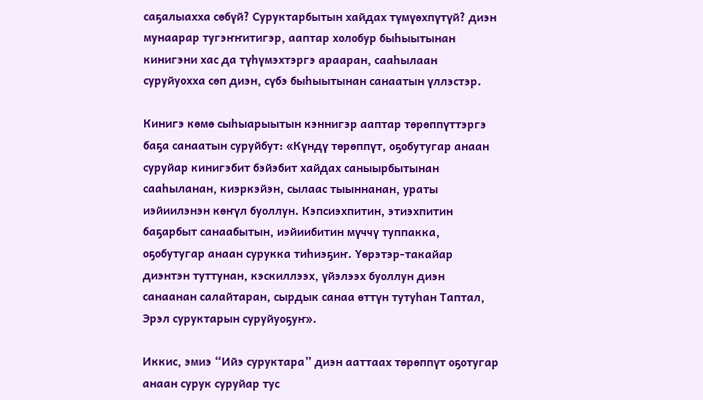саҕалыахха сөбүй? Суруктарбытын хайдах түмүөхпүтүй? диэн мунаарар тугэҥҥитигэр, ааптар холобур быһыытынан кинигэни хас да түһүмэхтэргэ арааран, сааһылаан суруйуохха сөп диэн, сүбэ быһыытынан санаатын үллэстэр.

Кинигэ көмө сыһыарыытын кэннигэр ааптар төрөппүттэргэ баҕа санаатын суруйбут: «Күндү төрөппүт, оҕобутугар анаан суруйар кинигэбит бэйэбит хайдах саныырбытынан сааһыланан, киэркэйэн, сылаас тыыннанан, ураты иэйиилэнэн көҥүл буоллун. Кэпсиэхпитин, этиэхпитин баҕарбыт санаабытын, иэйиибитин мүччү туппакка, оҕобутугар анаан сурукка тиһиэҕиҥ. Үөрэтэр-такайар диэнтэн туттунан, кэскиллээх, үйэлээх буоллун диэн санаанан салайтаран, сырдык санаа өттүн тутуһан Таптал, Эрэл суруктарын суруйуоҕуҥ».

Иккис, эмиэ “Ийэ суруктара” диэн ааттаах төрөппүт оҕотугар анаан сурук суруйар тус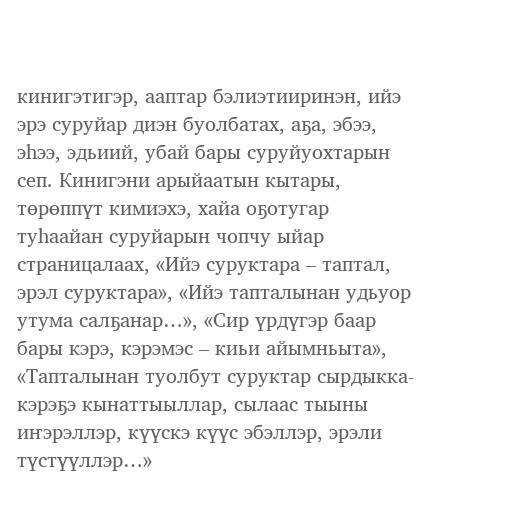кинигэтигэр, ааптар бэлиэтииринэн, ийэ эрэ суруйар диэн буолбатах, аҕа, эбээ, эһээ, эдьиий, убай бары суруйуохтарын сеп. Кинигэни арыйаатын кытары, төрөппүт кимиэхэ, хайа оҕотугар туһаайан суруйарын чопчу ыйар страницалаах, «Ийэ суруктара – таптал, эрэл суруктара», «Ийэ тапталынан удьуор утума салҕанар…», «Сир үрдүгэр баар бары кэрэ, кэрэмэс – киьи айымньыта», «Тапталынан туолбут суруктар сырдыкка-кэрэҕэ кынаттыыллар, сылаас тыыны иҥэрэллэр, күүскэ күүс эбэллэр, эрэли түстүүллэр…»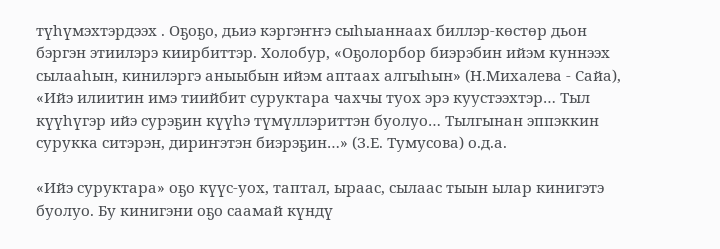түһүмэхтэрдээх . Оҕоҕо, дьиэ кэргэҥҥэ сыһыаннаах биллэр-көстөр дьон бэргэн этиилэрэ киирбиттэр. Холобур, «Оҕолорбор биэрэбин ийэм куннээх сылааһын, кинилэргэ аныыбын ийэм аптаах алгыһын» (Н.Михалева - Сайа), «Ийэ илиитин имэ тиийбит суруктара чахчы туох эрэ куустээхтэр… Тыл күүһүгэр ийэ сурэҕин күүһэ түмүллэриттэн буолуо… Тылгынан эппэккин сурукка ситэрэн, дириҥэтэн биэрэҕин…» (З.Е. Тумусова) о.д.а.

«Ийэ суруктара» оҕо күүс-уох, таптал, ыраас, сылаас тыын ылар кинигэтэ буолуо. Бу кинигэни оҕо саамай күндү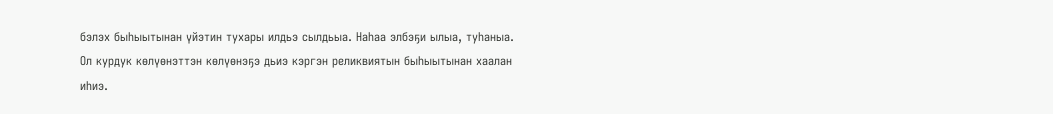бэлэх быһыытынан үйэтин тухары илдьэ сылдьыа. Наһаа элбэҕи ылыа, туһаныа. Ол курдук көлүөнэттэн көлүөнэҕэ дьиэ кэргэн реликвиятын быһыытынан хаалан иһиэ.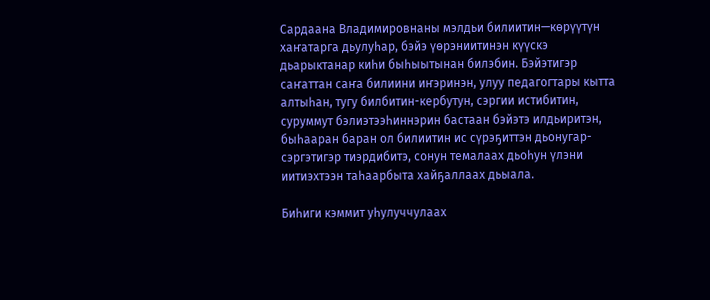Сардаана Владимировнаны мэлдьи билиитин—көрүүтүн хаҥатарга дьулуһар, бэйэ үөрэниитинэн күүскэ дьарыктанар киһи быһыытынан билэбин. Бэйэтигэр саҥаттан саҥа билиини иҥэринэн, улуу педагогтары кытта алтыһан, тугу билбитин-кербутун, сэргии истибитин, суруммут бэлиэтээһиннэрин бастаан бэйэтэ илдьиритэн, быһааран баран ол билиитин ис сүрэҕиттэн дьонугар-сэргэтигэр тиэрдибитэ, сонун темалаах дьоһун үлэни иитиэхтээн таһаарбыта хайҕаллаах дьыала.

Биһиги кэммит уһулуччулаах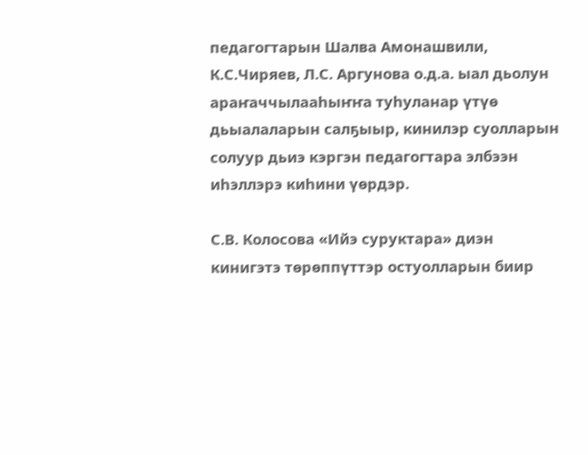педагогтарын Шалва Амонашвили, К.С.Чиряев, Л.С. Аргунова о.д.а. ыал дьолун араҥаччылааһыҥҥа туһуланар үтүө дьыалаларын салҕыыр, кинилэр суолларын солуур дьиэ кэргэн педагогтара элбээн иһэллэрэ киһини үөрдэр.

С.В. Колосова «Ийэ суруктара» диэн кинигэтэ төрөппүттэр остуолларын биир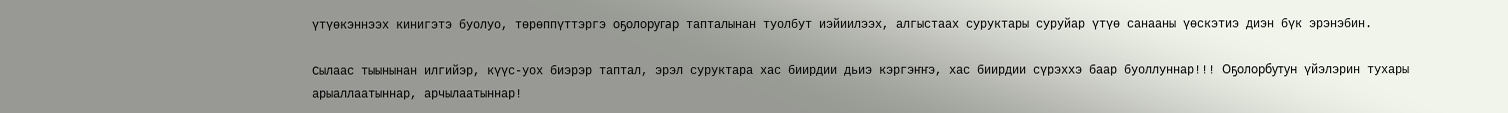үтүөкэннээх кинигэтэ буолуо, төрөппүттэргэ оҕолоругар тапталынан туолбут иэйиилээх, алгыстаах суруктары суруйар үтүө санааны үөскэтиэ диэн бүк эрэнэбин.

Сылаас тыынынан илгийэр, күүс-уох биэрэр таптал, эрэл суруктара хас биирдии дьиэ кэргэҥҥэ, хас биирдии сүрэххэ баар буоллуннар!!! Оҕолорбутун үйэлэрин тухары арыаллаатыннар, арчылаатыннар!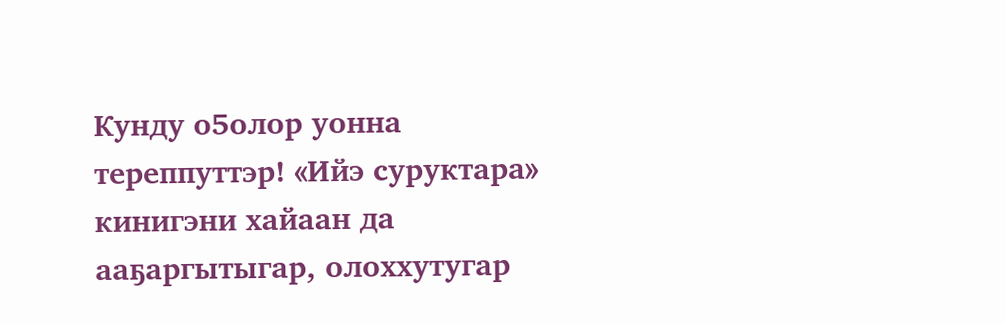Кунду о5олор уонна тереппуттэр! «Ийэ суруктара» кинигэни хайаан да ааҕаргытыгар, олоххутугар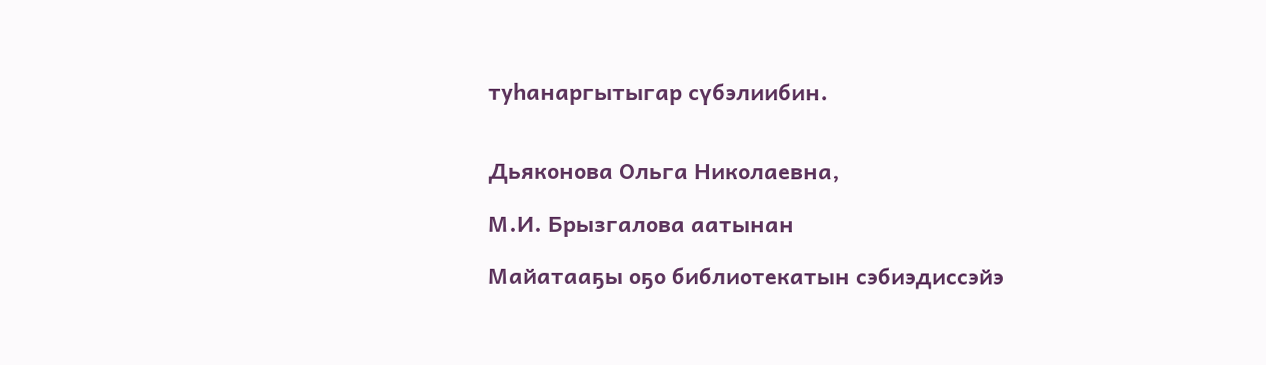туһанаргытыгар сүбэлиибин.


Дьяконова Ольга Николаевна,

М.И. Брызгалова аатынан

Майатааҕы оҕо библиотекатын сэбиэдиссэйэ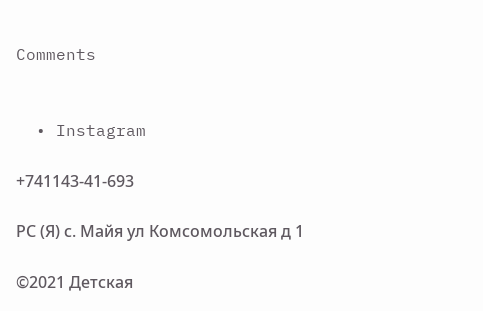Comments


  • Instagram

+741143-41-693

РС (Я) с. Майя ул Комсомольская д 1

©2021 Детская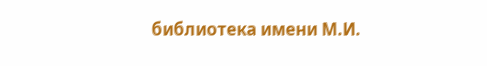библиотека имени М.И.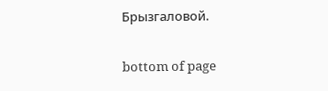Брызгаловой.

bottom of page